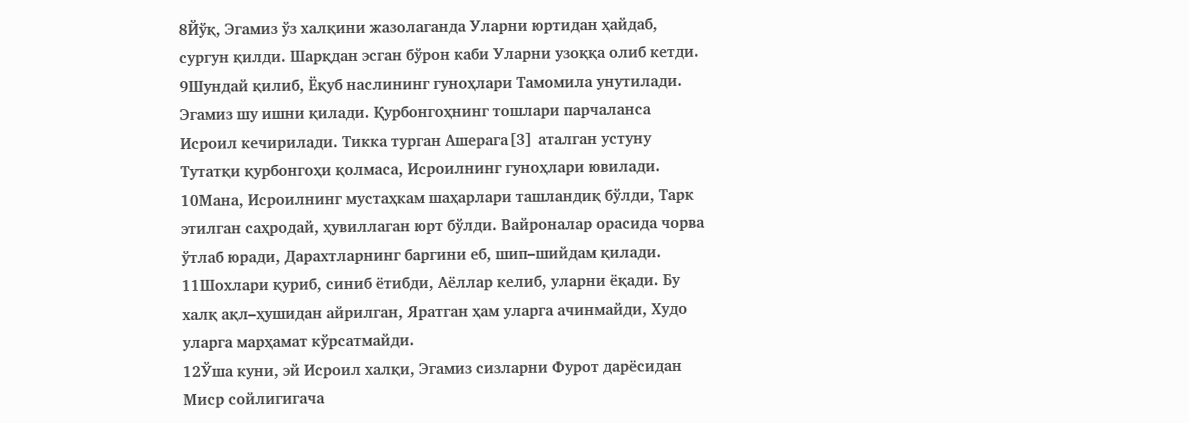8Йўқ, Эгамиз ўз халқини жазолаганда Уларни юртидан ҳайдаб, сургун қилди. Шарқдан эсган бўрон каби Уларни узоққа олиб кетди.
9Шундай қилиб, Ёқуб наслининг гуноҳлари Тамомила унутилади. Эгамиз шу ишни қилади. Қурбонгоҳнинг тошлари парчаланса Исроил кечирилади. Тикка турган Ашерага[3] аталган устуну Тутатқи қурбонгоҳи қолмаса, Исроилнинг гуноҳлари ювилади.
10Мана, Исроилнинг мустаҳкам шаҳарлари ташландиқ бўлди, Тарк этилган саҳродай, ҳувиллаган юрт бўлди. Вайроналар орасида чорва ўтлаб юради, Дарахтларнинг баргини еб, шип–шийдам қилади.
11Шохлари қуриб, синиб ётибди, Аёллар келиб, уларни ёқади. Бу халқ ақл–ҳушидан айрилган, Яратган ҳам уларга ачинмайди, Худо уларга марҳамат кўрсатмайди.
12Ўша куни, эй Исроил халқи, Эгамиз сизларни Фурот дарёсидан Миср сойлигигача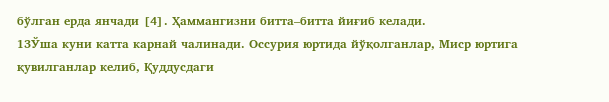бўлган ерда янчади [4]. Ҳаммангизни битта–битта йиғиб келади.
13Ўша куни катта карнай чалинади. Оссурия юртида йўқолганлар, Миср юртига қувилганлар келиб, Қуддусдаги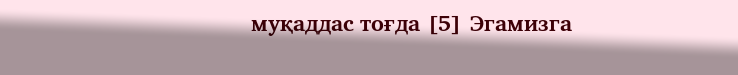муқаддас тоғда [5] Эгамизга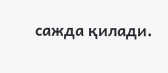сажда қилади.